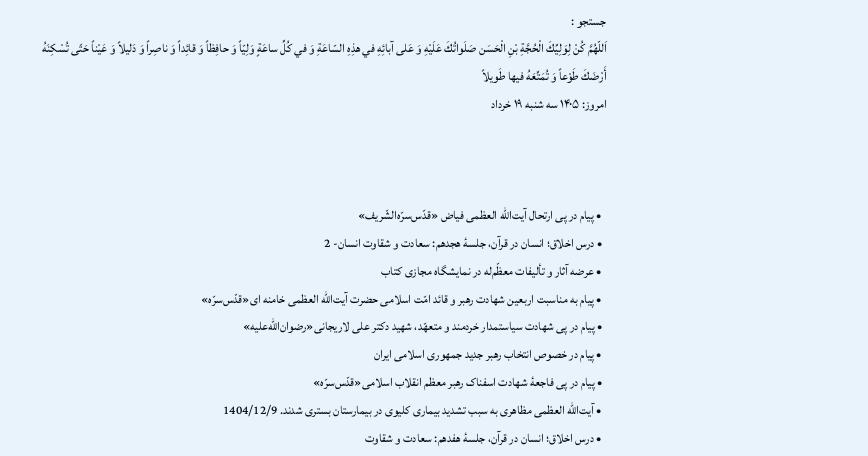جستجو :
اَللّهُمَّ كُنْ لِوَلِيِّكَ الْحُجَّةِ بْنِ الْحَسَن صَلَواتُكَ عَلَيْهِ وَ عَلى آبائِهِ في هذِهِ السّاعَةِ وَ في كُلِّ ساعَةٍ وَلِيّاً وَ حافِظاً وَ قائِداً وَ ناصِراً وَ دَليلاً وَ عَيْناً حَتّى تُسْكِنَهُ أَرْضَكَ طَوْعاً وَ تُمَتِّعَهُ فيها طَويلاً
امروز: ۱۴۰۵ سه شنبه ۱۹ خرداد



  • پیام در پی ارتحال آیت‌الله العظمی فیاض «قدّس‌سرّه‌الشّریف»
  • درس اخلاق؛ انسان در قرآن، جلسۀ هجدهم: سعادت و شقاوت انسان- 2
  • عرضه آثار و تألیفات معظّم‌له در نمایشگاه مجازی کتاب
  • پیام به مناسبت اربعین شهادت رهبر و قائد امّت اسلامی حضرت آیت‌الله العظمی خامنه ای«قدّس‌سرّه»
  • پیام در پی شهادت سیاستمدار خردمند و متعهّد، شهید دکتر علی لاریجانی«رضوان‌الله‌علیه»
  • پیام در خصوص انتخاب رهبر جدید جمهوری اسلامی ایران
  • پیام در پی فاجعۀ شهادت اسفناک رهبر معظم انقلاب اسلامی«قدّس‌سرّه‌»
  • آیت‌الله العظمی مظاهری به سبب تشدید بیماری کلیوی در بیمارستان‌ بستری شدند. 1404/12/9
  • درس اخلاق؛ انسان در قرآن، جلسۀ هفدهم: سعادت و شقاوت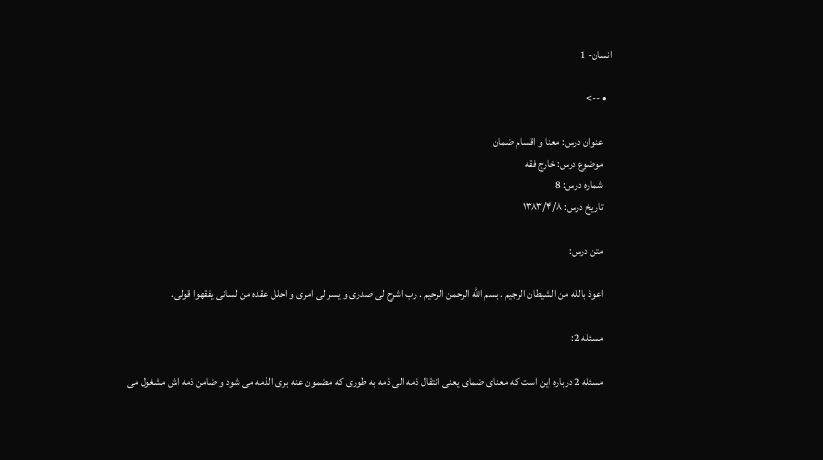انسان- 1

  • -->

    عنوان درس: معنا و اقسام ضمان
    موضوع درس: خارج فقه
    شماره درس: 8
    تاريخ درس: ۱۳۸۳/۴/۸

    متن درس:

    اعوذ بالله من الشیطان الرجیم . بسم الله الرحمن الرحیم . رب اشرح لی صدری و یسر لی امری و احلل عقده من لسانی یفقهوا قولی.

    مسئله 2:

    مسئله 2 درباره این است که معنای ضمای یعنی انتقال ذمه الی ذمه به طوری که مضمون عنه بری الذمه می شود و ضامن ذمه اش مشغول می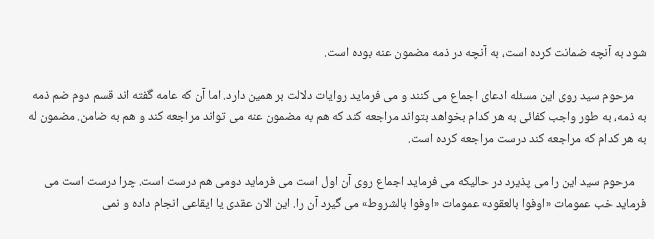شود به آنچه ضمانت کرده است، به آنچه در ذمه مضمون عنه بوده است.

    مرحوم سید روی این مسئله ادعای اجماع می کنند و می فرماید روایات دلالت بر همین دارد. اما آن که عامه گفته اند قسم دوم ضم ذمه به ذمه، به طور واجب کفائی به هر کدام بخواهد بتواند مراجعه کند که هم به مضمون عنه می تواند مراجعه کند و هم به ضامن. مضمون له به هر کدام که مراجعه کند درست مراجعه کرده است.

    مرحوم سید این را می پذیرد در حالیکه می فرماید اجماع روی آن اول است می فرماید دومی هم درست است. چرا درست است می فرماید خب عمومات «اوفوا بالعقود» عمومات «اوفوا بالشروط» می گیرد آن را. این الان عقدی یا ایقاعی انجام داده و نمی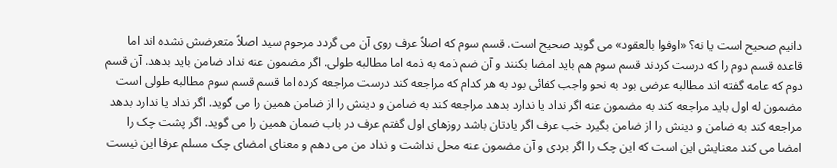دانیم صحیح است یا نه؟ «اوفوا بالعقود» می گوید صحیح است. قسم سوم که اصلاً عرف روی آن می گردد مرحوم سید اصلاً متعرضش نشده اند اما قاعده قسم دوم را که درست کردند قسم سوم هم باید امضا بکنند و آن ضم ذمه به ذمه اما مطالبه طولی. اگر مضمون عنه نداد ضامن باید بدهد. آن قسم دوم که عامه گفته اند مطالبه عرضی بود به نحو واجب کفائی بود به هر کدام که مراجعه کند درست مراجعه کرده اما قسم قسم سوم مطالبه طولی است مضمون له اول باید مراجعه کند به مضمون عنه اگر نداد یا ندارد بدهد مراجعه کند به ضامن و دینش را از ضامن همین را می گوید. اگر نداد یا ندارد بدهد مراجعه کند به ضامن و دینش را از ضامن بگیرد خب عرف اگر یادتان باشد روزهای اول گفتم عرف در باب ضمان همین را می گوید. اگر پشت چک را امضا می کند معنایش این است که این چک را اگر بردی و آن مضمون عنه محل نداشت و نداد من می دهم و معنای امضای چک مسلم عرفا این نیست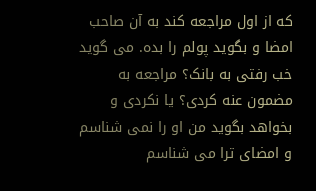که از اول مراجعه کند به آن صاحب امضا و بگوید پولم را بده. می گوید خب رفتی به بانک؟ مراجعه به مضمون عنه کردی؟ یا نکردی و بخواهد بگوید من او را نمی شناسم و امضای ترا می شناسم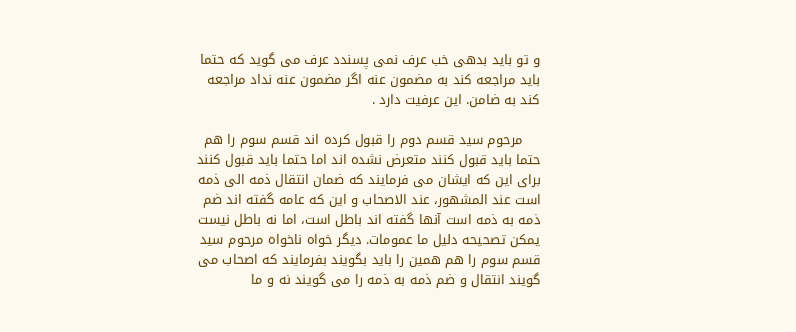و تو باید بدهی خب عرف نمی پسندد عرف می گوید که حتما باید مراجعه کند به مضمون عنه اگر مضمون عنه نداد مراجعه کند به ضامن. این عرفیت دارد .

    مرحوم سید قسم دوم را قبول کرده اند قسم سوم را هم حتما باید قبول کنند متعرض نشده اند اما حتما باید قبول کنند برای این که ایشان می فرمایند که ضمان انتقال ذمه الی ذمه است عند المشهور، عند الاصحاب و این که عامه گفته اند ضم ذمه به ذمه است آنها گفته اند باطل است، اما نه باطل نیست یمکن تصحیحه دلیل ما عمومات. دیگر خواه ناخواه مرحوم سید قسم سوم را هم همین را باید بگویند بفرمایند که اصحاب می گویند انتقال و ضم ذمه به ذمه را می گویند نه و ما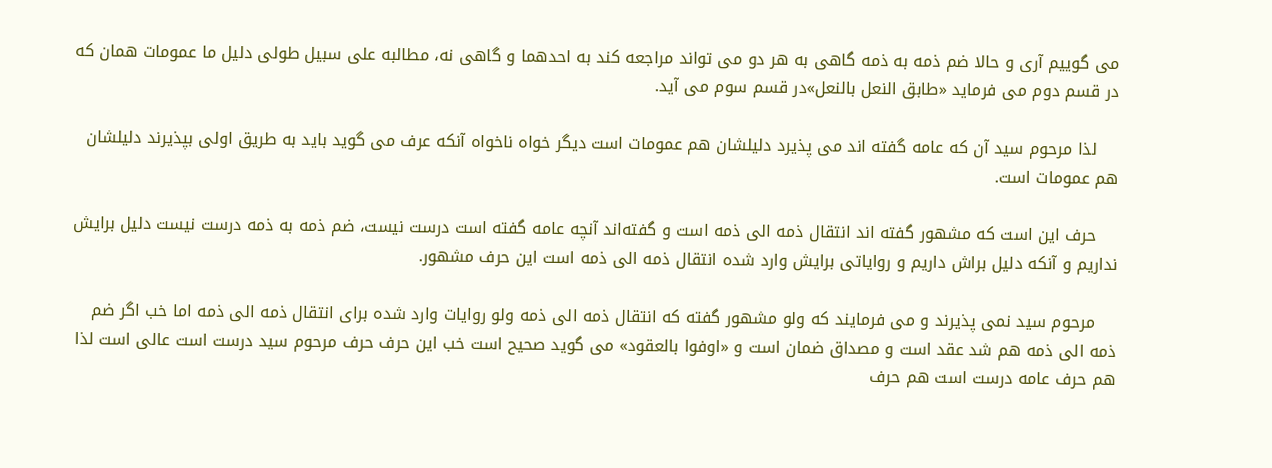می گوییم آری و حالا ضم ذمه به ذمه گاهی به هر دو می تواند مراجعه کند به احدهما و گاهی نه، مطالبه علی سبیل طولی دلیل ما عمومات همان که در قسم دوم می فرماید «طابق النعل بالنعل»در قسم سوم می آید.

    لذا مرحوم سید آن که عامه گفته اند می پذیرد دلیلشان هم عمومات است دیگر خواه ناخواه آنکه عرف می گوید باید به طریق اولی بپذیرند دلیلشان هم عمومات است.

    حرف این است که مشهور گفته اند انتقال ذمه الی ذمه است و گفته‌اند آنچه عامه گفته است درست نیست، ضم ذمه به ذمه درست نیست دلیل برایش نداریم و آنکه دلیل براش داریم و روایاتی برایش وارد شده انتقال ذمه الی ذمه است این حرف مشهور.

    مرحوم سید نمی پذیرند و می فرمایند که ولو مشهور گفته که انتقال ذمه الی ذمه ولو روایات وارد شده برای انتقال ذمه الی ذمه اما خب اگر ضم ذمه الی ذمه هم شد عقد است و مصداق ضمان است و «اوفوا بالعقود» می گوید صحیح است خب این حرف حرف مرحوم سید درست است عالی است لذا هم حرف عامه درست است هم حرف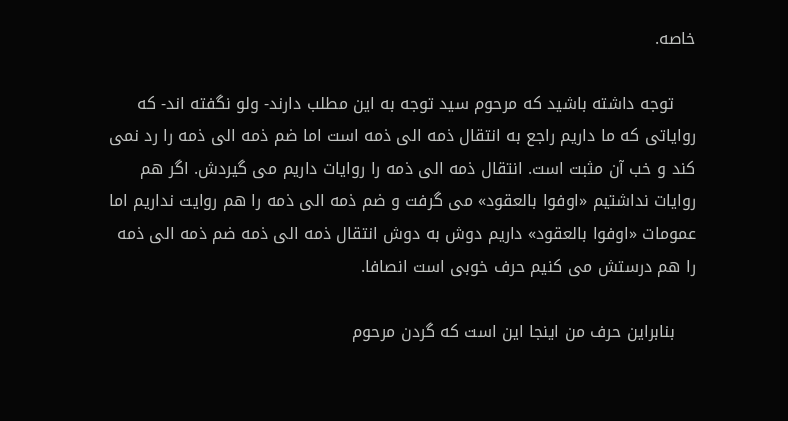خاصه.

    توجه داشته باشید که مرحوم سید توجه به این مطلب دارند- ولو نگفته اند- که روایاتی که ما داریم راجع به انتقال ذمه الی ذمه است اما ضم ذمه الی ذمه را رد نمی کند و خب آن مثبت است. انتقال ذمه الی ذمه را روایات داریم می گیردش. اگر هم روایات نداشتیم «اوفوا بالعقود» می گرفت و ضم ذمه الی ذمه را هم روایت نداریم اما عمومات «اوفوا بالعقود» داریم دوش به دوش انتقال ذمه الی ذمه ضم ذمه الی ذمه را هم درستش می کنیم حرف خوبی است انصافا.

    بنابراین حرف من اینجا این است که گردن مرحوم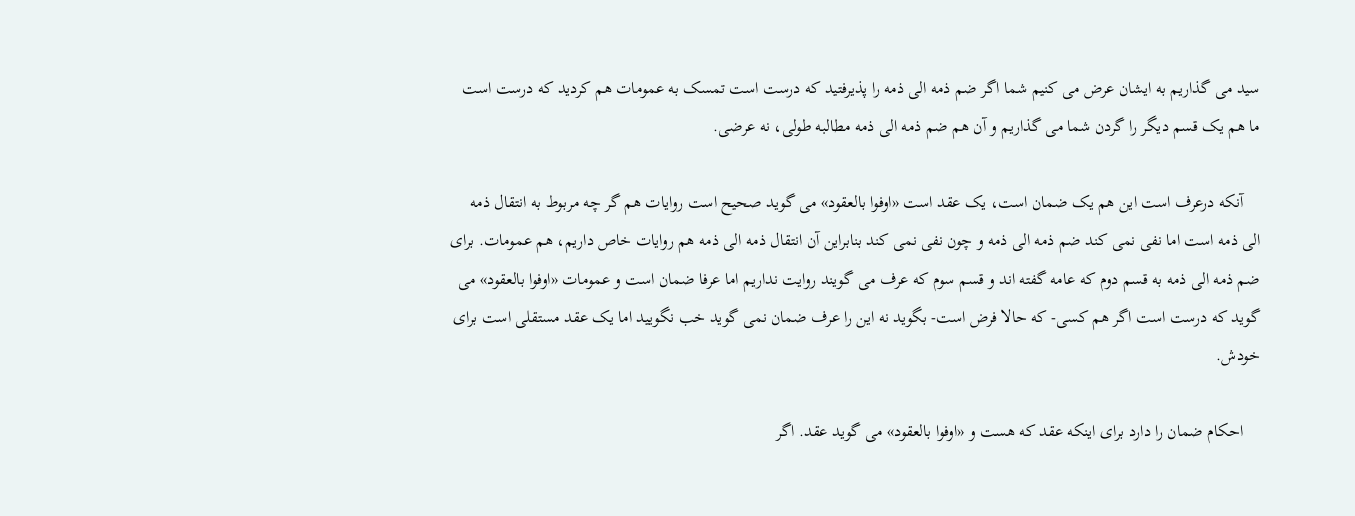سید می گذاریم به ایشان عرض می کنیم شما اگر ضم ذمه الی ذمه را پذیرفتید که درست است تمسک به عمومات هم کردید که درست است ما هم یک قسم دیگر را گردن شما می گذاریم و آن هم ضم ذمه الی ذمه مطالبه طولی، نه عرضی.

    آنکه درعرف است این هم یک ضمان است، یک عقد است «اوفوا بالعقود» می گوید صحیح است روایات هم گر چه مربوط به انتقال ذمه الی ذمه است اما نفی نمی کند ضم ذمه الی ذمه و چون نفی نمی کند بنابراین آن انتقال ذمه الی ذمه هم روایات خاص داریم، هم عمومات. برای ضم ذمه الی ذمه به قسم دوم که عامه گفته اند و قسم سوم که عرف می گویند روایت نداریم اما عرفا ضمان است و عمومات «اوفوا بالعقود» می گوید که درست است اگر هم کسی- که حالا فرض است- بگوید نه این را عرف ضمان نمی گوید خب نگویید اما یک عقد مستقلی است برای خودش.

    احکام ضمان را دارد برای اینکه عقد که هست و «اوفوا بالعقود» می گوید عقد. اگر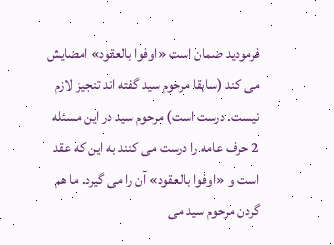فرمودید ضمان است «اوفوا بالعقود» امضایش می کند (سابقا مرحوم سید گفته اند تنجیز لازم نیست. درست است) مرحوم سید در این مسئله 2 حرف عامه را درست می کنند به این که عقد است و «اوفوا بالعقود» آن را می گیرد. ما هم گردن مرحوم سید می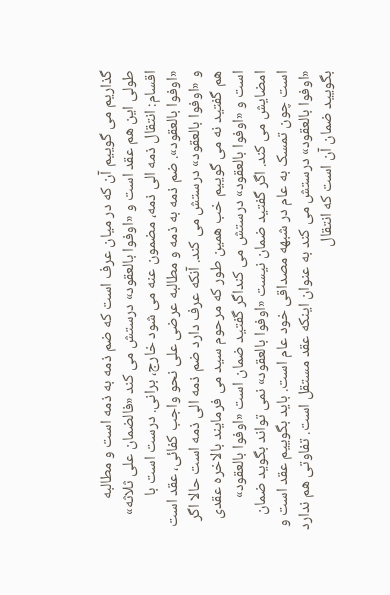گذاریم می گوییم آن که در میان عرف است که ضم ذمه به ذمه است و مطالبه طولی این هم عقد است و «اوفوا بالعقود» درستش می کند «فالضمان علی ثلاثه» اقسام: انتقال ذمه الی ذمه، مضمون عنه می شود خارج، برانی. درست است با «اوفوا بالعقود». ضم ذمه به ذمه و مطالبه عرضی علی نحو واجب کفائی، عقد است و «اوفوا بالعقود» درستش می کند. آنکه عرف دارد ضم ذمه الی ذمه است حالا اگر هم گفتید نه می گوییم خب همین طور که مرحوم سید می فرمایند بالاخره عقدی است و «اوفوا بالعقود» درستش می کنداگر گفتید ضمان است «اوفوا بالعقود» امضایش می کند. اگر گفتید ضمان نیست «اوفوا بالعقود» نمی تواند بگوید ضمان است چون تمسک به عام در شبهه مصداقی خود عام است. باید بگوییم عقد است و «اوفوا بالعقود» درستش می کند به عنوان اینکه عقد مستقل است. تفاوتی هم ندارد بگویید ضمان آن است که انتقال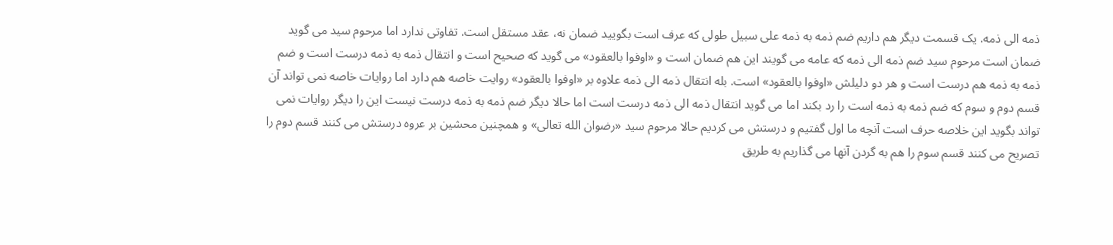ذمه الی ذمه. یک قسمت دیگر هم داریم ضم ذمه به ذمه علی سبیل طولی که عرف است بگویید ضمان نه، عقد مستقل است. تفاوتی ندارد اما مرحوم سید می گوید ضمان است مرحوم سید ضم ذمه الی ذمه که عامه می گویند این هم ضمان است و «اوفوا بالعقود» می گوید که صحیح است و انتقال ذمه به ذمه درست است و ضم ذمه به ذمه هم درست است و هر دو دلیلش «اوفوا بالعقود» است. بله انتقال ذمه الی ذمه علاوه بر «اوفوا بالعقود» روایت خاصه هم دارد اما روایات خاصه نمی تواند آن قسم دوم و سوم که ضم ذمه به ذمه است را رد بکند اما می گوید انتقال ذمه الی ذمه درست است اما حالا دیگر ضم ذمه به ذمه درست نیست این را دیگر روایات نمی تواند بگوید این خلاصه حرف است آنچه ما اول گفتیم و درستش می کردیم حالا مرحوم سید «رضوان الله تعالی» و همچنین محشین بر عروه درستش می کنند قسم دوم را تصریح می کنند قسم سوم را هم به گردن آنها می گذاریم به طریق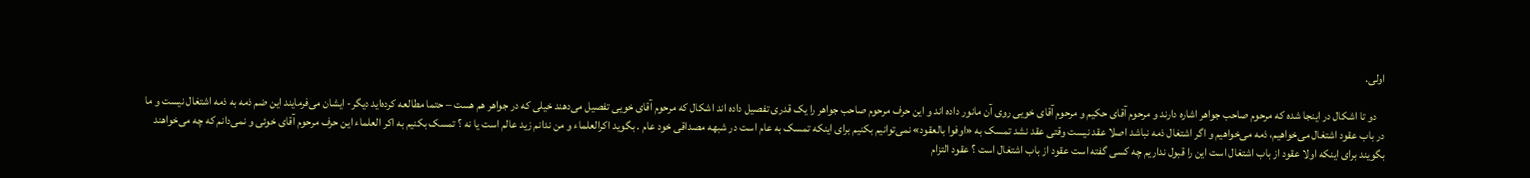اولی.

    دو تا اشکال در اینجا شده که مرحوم صاحب جواهر اشاره دارند و مرحوم آقای حکیم و مرحوم آقای خویی روی آن مانور داده اند و این حرف مرحوم صاحب جواهر را یک قدری تفصیل داده اند اشکال که مرحوم آقای خویی تفصیل می‌دهند خیلی که در جواهر هم هست – حتما مطالعه کرده‌اید دیگر- ایشان می‌فرمایند این ضم ذمه به ذمه اشتغال نیست و ما در باب عقود اشتغال می‌خواهیم، ذمه می‌خواهیم و اگر اشتغال ذمه نباشد اصلا عقد نیست وقتی عقد نشد تمسک به «اوفوا بالعقود» نمی‌توانیم بکنیم برای اینکه تمسک به عام است در شبهه مصداقی خود عام . بگوید اکرالعلماء و من ندانم زید عالم است یا نه ؟ تمسک بکنیم به اکر العلماء این حرف مرحوم آقای خوئی و نمی‌دانم که چه می‌خواهند بگویند برای اینکه اولا عقود از باب اشتغال است این را قبول نداریم چه کسی گفته است عقود از باب اشتغال است ؟ عقود التزام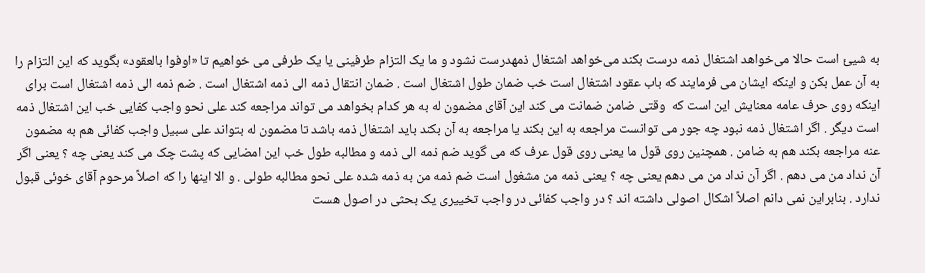به شیئ است حالا می‌خواهد اشتغال ذمه درست بکند می‌خواهد اشتغال ذمهدرست نشود و ما یک التزام طرفینی یا یک طرفی می خواهیم تا «اوفوا بالعقود» بگوید که این التزام را به آن عمل بکن و اینکه ایشان می فرمایند که باب عقود اشتغال است خب ضمان طول اشتغال است . ضمان انتقال ذمه الی ذمه اشتغال است . ضم ذمه الی ذمه اشتغال است برای اینکه روی حرف عامه معنایش این است که  وقتی ضامن ضمانت می کند این آقای مضمون له به هر کدام بخواهد می تواند مراجعه کند علی نحو واجب کفایی خب این اشتغال ذمه است دیگر . اگر اشتغال ذمه نبود چه جور می توانست مراجعه به این بکند یا مراجعه به آن بکند باید اشتغال ذمه باشد تا مضمون له بتواند علی سبیل واجب کفائی هم به مضمون عنه مراجعه بکند هم به ضامن . همچنین روی قول ما یعنی روی قول عرف که می گوید ضم ذمه الی ذمه و مطالبه طول خب این امضایی که پشت چک می کند یعنی چه ؟ یعنی اگر آن نداد من می دهم . اگر آن نداد من می دهم یعنی چه ؟ یعنی ذمه من مشغول است ضم ذمه من به ذمه شده علی نحو مطالبه طولی . و الا اینها را که اصلاً مرحوم آقای خوئی قبول ندارد . بنابراین نمی دانم اصلاً اشکال اصولی داشته اند ؟ در واجب کفائی در واجب تخییری یک بحثی در اصول هست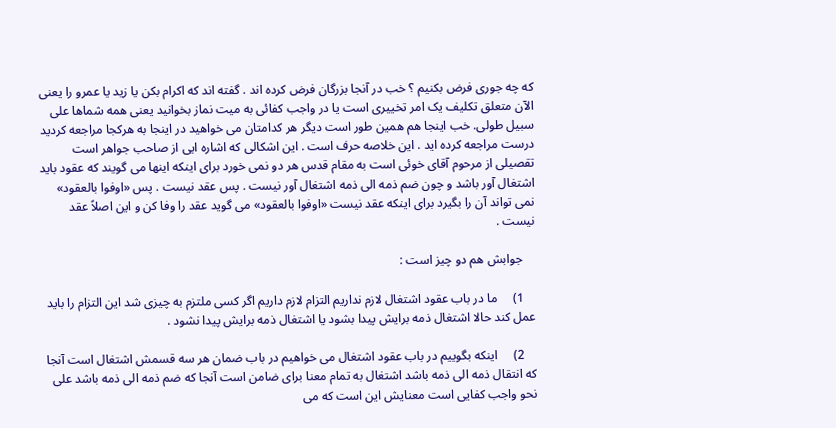که چه جوری فرض بکنیم ؟ خب در آنجا بزرگان فرض کرده اند . گفته اند که اکرام بکن یا زید یا عمرو را یعنی الآن متعلق تکلیف یک امر تخییری است یا در واجب کفائی به میت نماز بخوانید یعنی همه شماها علی سبیل طولی. خب اینجا هم همین طور است دیگر هر کدامتان می خواهید در اینجا به هرکجا مراجعه کردید درست مراجعه کرده اید . این خلاصه حرف است . این اشکالی که اشاره ایی از صاحب جواهر است تقصیلی از مرحوم آقای خوئی است به مقام قدس هر دو نمی خورد برای اینکه اینها می گویند که عقود باید اشتغال آور باشد و چون ضم ذمه الی ذمه اشتغال آور نیست . پس عقد نیست . پس «اوفوا بالعقود» نمی تواند آن را بگیرد برای اینکه عقد نیست «اوفوا بالعقود» می گوید عقد را وفا کن و این اصلاً عقد نیست .

    جوابش هم دو چیز است :

    1)     ما در باب عقود اشتغال لازم نداریم التزام لازم داریم اگر کسی ملتزم به چیزی شد این التزام را باید عمل کند حالا اشتغال ذمه برایش پیدا بشود یا اشتغال ذمه برایش پیدا نشود .

    2)     اینکه بگوییم در باب عقود اشتغال می خواهیم در باب ضمان هر سه قسمش اشتغال است آنجا که انتقال ذمه الی ذمه باشد اشتغال به تمام معنا برای ضامن است آنجا که ضم ذمه الی ذمه باشد علی نحو واجب کفایی است معنایش این است که می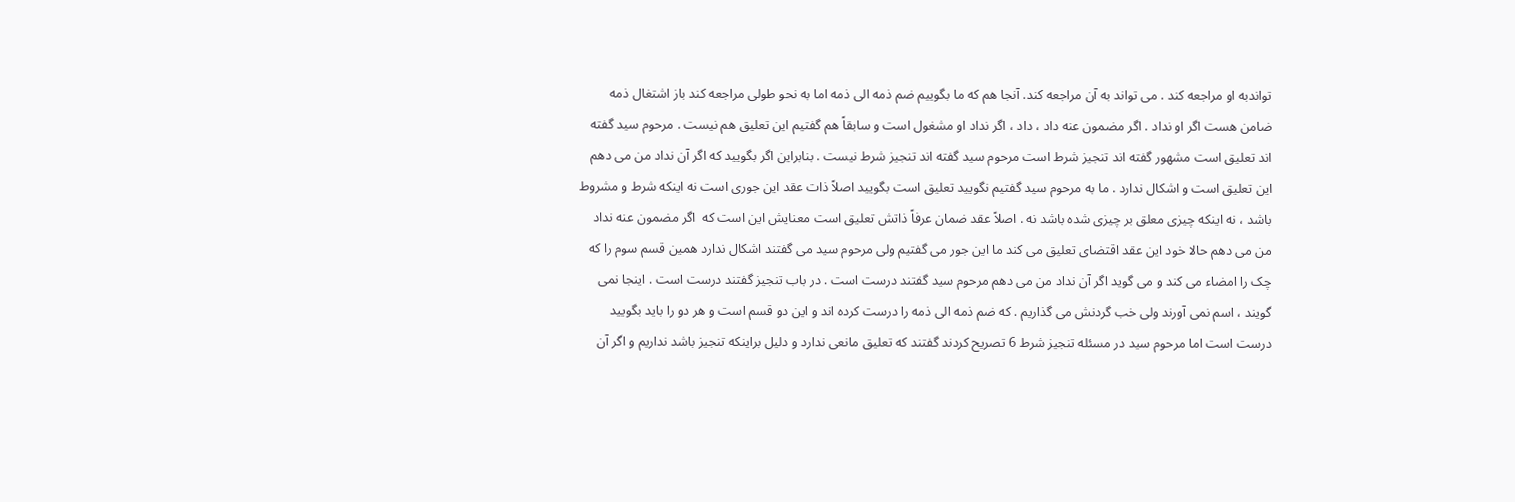تواندبه او مراجعه کند . می تواند به آن مراجعه کند. آنجا هم که ما بگوییم ضم ذمه الی ذمه اما به نحو طولی مراجعه کند باز اشتغال ذمه ضامن هست اگر او نداد . اگر مضمون عنه داد ، داد ، اگر نداد او مشغول است و سابقاً هم گفتیم این تعلیق هم نیست . مرحوم سید گفته اند تعلیق است مشهور گفته اند تنجیز شرط است مرحوم سید گفته اند تنجیز شرط نیست . بنابراین اگر بگویید که اگر آن نداد من می دهم این تعلیق است و اشکال ندارد . ما به مرحوم سید گفتیم نگویید تعلیق است بگویید اصلاً ذات عقد این جوری است نه اینکه شرط و مشروط باشد ، نه اینکه چیزی معلق بر چیزی شده باشد نه . اصلاً عقد ضمان عرفاً ذاتش تعلیق است معنایش این است که  اگر مضمون عنه نداد من می دهم حالا خود این عقد اقتضای تعلیق می کند ما این جور می گفتیم ولی مرحوم سید می گفتند اشکال ندارد همین قسم سوم را که چک را امضاء می کند و می گوید اگر آن نداد من می دهم مرحوم سید گفتند درست است . در باب تنجیز گفتند درست است . اینجا نمی گویند ، اسم نمی آورند ولی خب گردنش می گذاریم . که ضم ذمه الی ذمه را درست کرده اند و این دو قسم است و هر دو را باید بگویید درست است اما مرحوم سید در مسئله تنجیز شرط 6 تصریح کردند گفتند که تعلیق مانعی ندارد و دلیل براینکه تنجیز باشد نداریم و اگر آن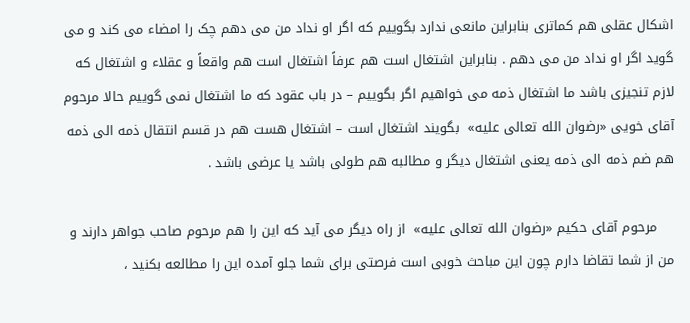اشکال عقلی هم کماتری بنابراین مانعی ندارد بگوییم که اگر او نداد من می دهم چک را امضاء می کند و می گوید اگر او نداد من می دهم . بنابراین اشتغال است هم عرفاً اشتغال است هم واقعاً و عقلاء و اشتغال که لازم تنجیزی باشد ما اشتغال ذمه می خواهیم اگر بگوییم – در باب عقود که ما اشتغال نمی گوییم حالا مرحوم آقای خویی «رضوان الله تعالی علیه»  بگویند اشتغال است – اشتغال هست هم در قسم انتقال ذمه الی ذمه هم ضم ذمه الی ذمه یعنی اشتغال دیگر و مطالبه هم طولی باشد یا عرضی باشد .

    مرحوم آقای حکیم «رضوان الله تعالی علیه»  از راه دیگر می آید که این را هم مرحوم صاحب جواهر دارند و من از شما تقاضا دارم چون این مباحث خوبی است فرصتی برای شما جلو آمده این را مطالعه بکنید ،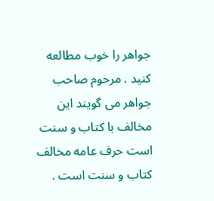جواهر را خوب مطالعه کنید . مرحوم صاحب جواهر می گویند این مخالف با کتاب و سنت است حرف عامه مخالف کتاب و سنت است .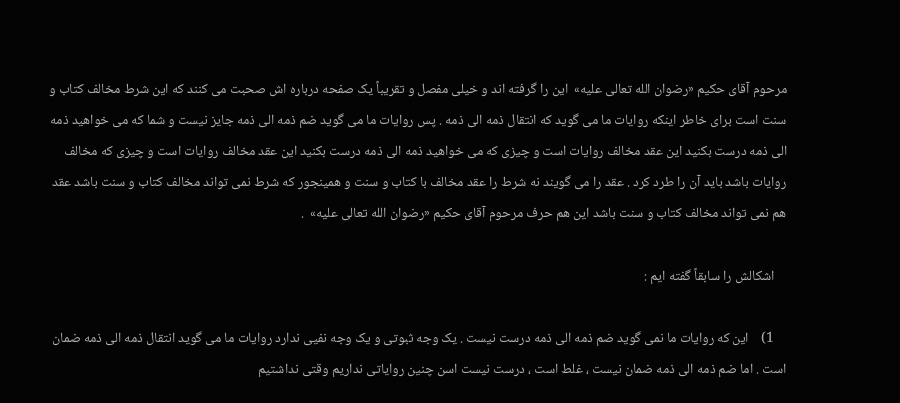مرحوم آقای حکیم «رضوان الله تعالی علیه»  این را گرفته اند و خیلی مفصل و تقریباً یک صفحه درباره اش صحبت می کنند که این شرط مخالف کتاب و سنت است برای خاطر اینکه روایات ما می گوید که انتقال ذمه الی ذمه . پس روایات ما می گوید ضم ذمه الی ذمه جایز نیست و شما که می خواهید ذمه الی ذمه درست بکنید این عقد مخالف روایات است و چیزی که می خواهید ذمه الی ذمه درست بکنید این عقد مخالف روایات است و چیزی که مخالف روایات باشد باید آن را طرد کرد . عقد را می گویند نه شرط را عقد مخالف با کتاب و سنت و همینجور که شرط نمی تواند مخالف کتاب و سنت باشد عقد هم نمی تواند مخالف کتاب و سنت باشد این هم حرف مرحوم آقای حکیم «رضوان الله تعالی علیه»  .

    اشکالش را سابقاً گفته ایم :

    1)    این که روایات ما نمی گوید ضم ذمه الی ذمه درست نیست . یک وجه ثبوتی و یک وجه نفیی ندارد روایات ما می گوید انتقال ذمه الی ذمه ضمان است . اما ضم ذمه الی ذمه ضمان نیست ، غلط است ، درست نیست اسن چنین روایاتی نداریم وقتی نداشتیم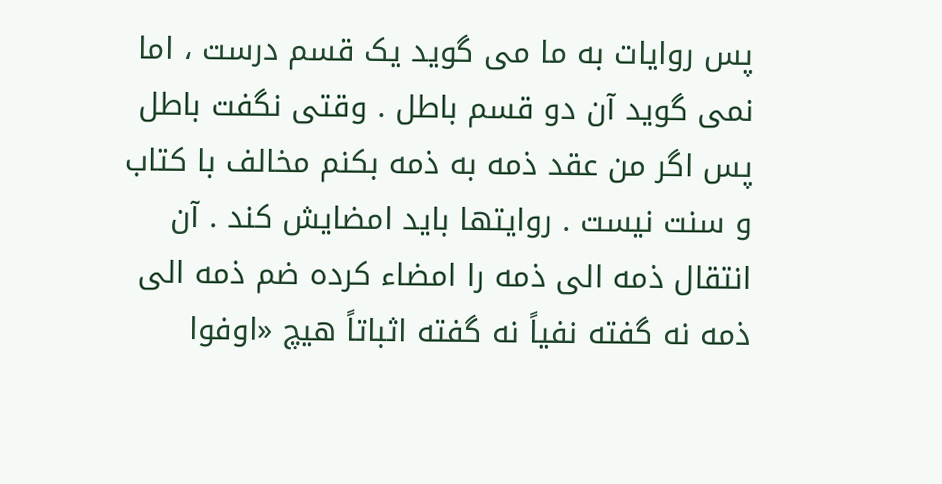پس روایات به ما می گوید یک قسم درست ، اما نمی گوید آن دو قسم باطل . وقتی نگفت باطل پس اگر من عقد ذمه به ذمه بکنم مخالف با کتاب و سنت نیست . روایتها باید امضایش کند . آن انتقال ذمه الی ذمه را امضاء کرده ضم ذمه الی ذمه نه گفته نفیاً نه گفته اثباتاً هیچ «اوفوا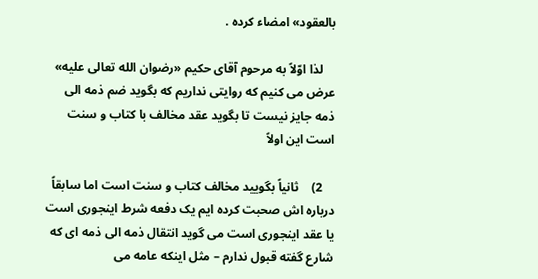بالعقود» امضاء کرده .

    لذا اوّلاً به مرحوم آقای حکیم «رضوان الله تعالی علیه»  عرض می کنیم که روایتی نداریم که بگوید ضم ذمه الی ذمه جایز نیست تا بگوید عقد مخالف با کتاب و سنت است این اولاً

    2)    ثانیاً بگویید مخالف کتاب و سنت است اما سابقاً درباره اش صحبت کرده ایم یک دفعه شرط اینجوری است یا عقد اینجوری است می گوید انتقال ذمه الی ذمه ای که شارع گفته قبول ندارم – مثل اینکه عامه می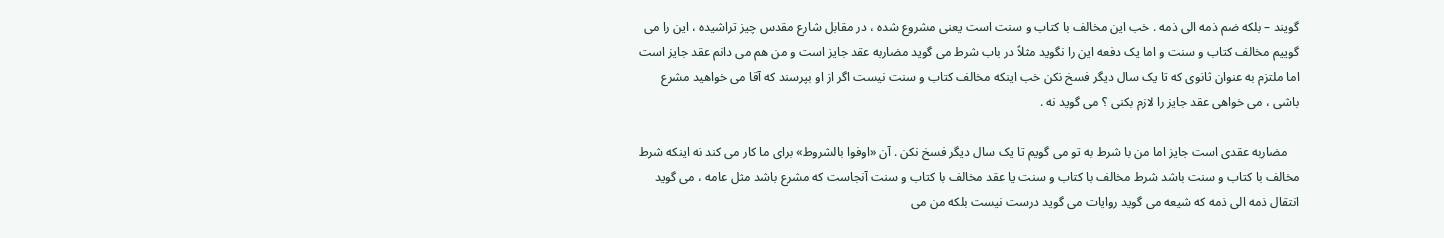گویند – بلکه ضم ذمه الی ذمه . خب این مخالف با کتاب و سنت است یعنی مشروع شده ، در مقابل شارع مقدس چیز تراشیده ، این را می گوییم مخالف کتاب و سنت و اما یک دفعه این را نگوید مثلاً در باب شرط می گوید مضاربه عقد جایز است و من هم می دانم عقد جایز است اما ملتزم به عنوان ثانوی که تا یک سال دیگر فسخ نکن خب اینکه مخالف کتاب و سنت نیست اگر از او بپرسند که آقا می خواهید مشرع باشی ، می خواهی عقد جایز را لازم بکنی ؟ می گوید نه .

    مضاربه عقدی است جایز اما من با شرط به تو می گویم تا یک سال دیگر فسخ نکن . آن «اوفوا بالشروط» برای ما کار می کند نه اینکه شرط مخالف با کتاب و سنت باشد شرط مخالف با کتاب و سنت یا عقد مخالف با کتاب و سنت آنجاست که مشرع باشد مثل عامه ، می گوید انتقال ذمه الی ذمه که شیعه می گوید روایات می گوید درست نیست بلکه من می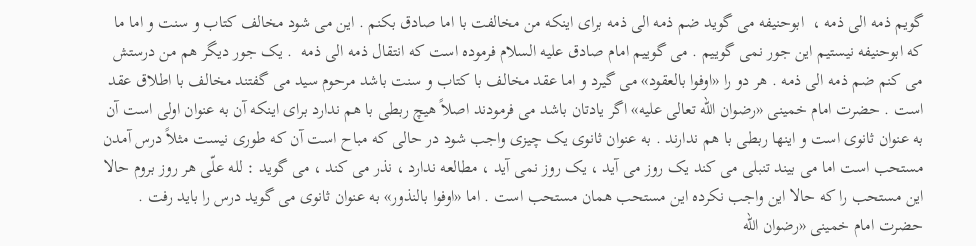گویم ذمه الی ذمه ،  ابوحنیفه می گوید ضم ذمه الی ذمه برای اینکه من مخالفت با اما صادق بکنم . این می شود مخالف کتاب و سنت و اما ما که ابوحنیفه نیستیم این جور نمی گوییم . می گوییم امام صادق علیه السلام فرموده است که انتقال ذمه الی ذمه  . یک جور دیگر هم من درستش می کنم ضم ذمه الی ذمه . هر دو را «اوفوا بالعقود» می گیرد و اما عقد مخالف با کتاب و سنت باشد مرحوم سید می گفتند مخالف با اطلاق عقد است . حضرت امام خمینی «رضوان الله تعالی علیه» اگر یادتان باشد می فرمودند اصلاً هیچ ربطی با هم ندارد برای اینکه آن به عنوان اولی است آن به عنوان ثانوی است و اینها ربطی با هم ندارند . به عنوان ثانوی یک چیزی واجب شود در حالی که مباح است آن که طوری نیست مثلاً درس آمدن مستحب است اما می بیند تنبلی می کند یک روز می آید ، یک روز نمی آید ، مطالعه ندارد ، نذر می کند ، می گوید : لله علّی هر روز بروم حالا این مستحب را که حالا این واجب نکرده این مستحب همان مستحب است . اما «اوفوا بالنذور» به عنوان ثانوی می گوید درس را باید رفت . حضرت امام خمینی «رضوان الله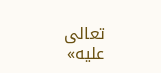تعالی علیه»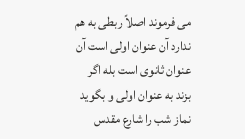می فرموند اصلاً ربطی به هم ندارد آن عنوان اولی است آن عنوان ثانوی است بله اگر بزند به عنوان اولی و بگوید نماز شب را شارع مقدس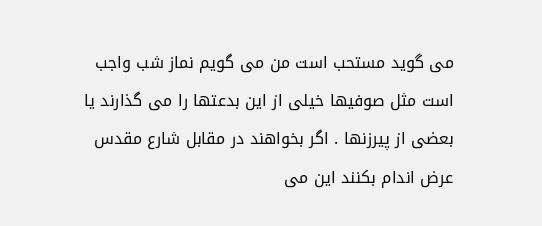می گوید مستحب است من می گویم نماز شب واجب است مثل صوفیها خیلی از این بدعتها را می گذارند یا بعضی از پیرزنها . اگر بخواهند در مقابل شارع مقدس عرض اندام بکنند این می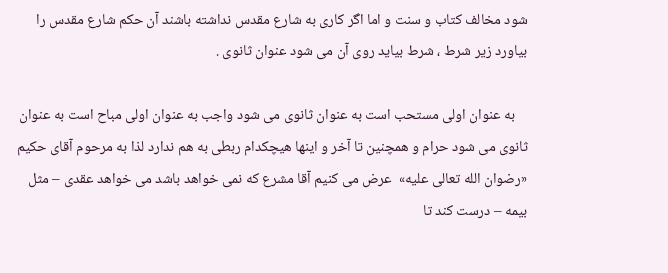شود مخالف کتاب و سنت و اما اگر کاری به شارع مقدس نداشته باشند آن حکم شارع مقدس را بیاورد زیر شرط ، شرط بیاید روی آن می شود عنوان ثانوی .

    به عنوان اولی مستحب است به عنوان ثانوی می شود واجب به عنوان اولی مباح است به عنوان ثانوی می شود حرام و همچنین تا آخر و اینها هیچکدام ربطی به هم ندارد لذا به مرحوم آقای حکیم «رضوان الله تعالی علیه»  عرض می کنیم آقا مشرع که نمی خواهد باشد می خواهد عقدی – مثل بیمه – درست کند تا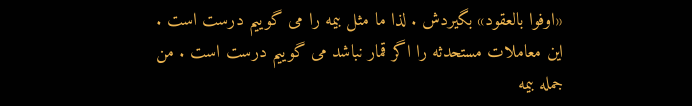«اوفوا بالعقود» بگیردش . لذا ما مثل بیمه را می گوییم درست است . این معاملات مستحدثه را اگر قمار نباشد می گوییم درست است . من جمله بیمه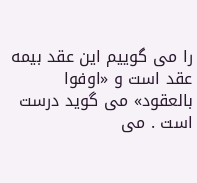را می گوییم این عقد بیمه عقد است و «اوفوا بالعقود» می گوید درست است . می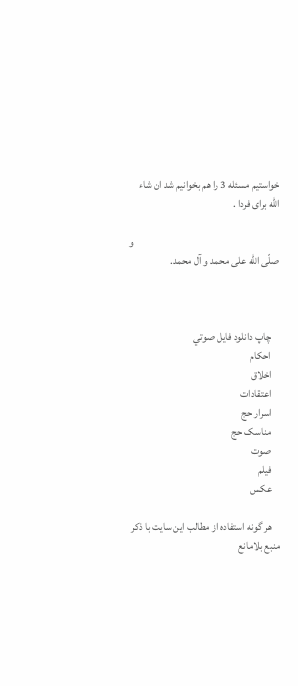خواستیم مسئله 3 را هم بخوانیم شد ان شاء الله برای فردا .

                                                                     و صلّی الله علی محمد و آل محمد.



    چاپ دانلود فايل صوتي
    احکام
    اخلاق
    اعتقادات
    اسرار حج
    مناسک حج
    صوت
    فيلم
    عکس

    هر گونه استفاده از مطالب این سایت با ذکر منبع بلامانع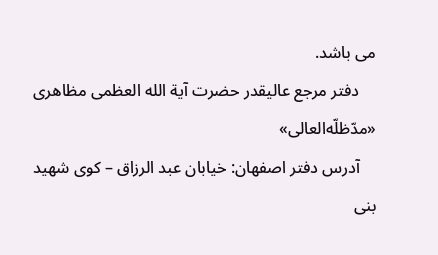می باشد.
    دفتر مرجع عاليقدر حضرت آية الله العظمى مظاهری «مدّظلّه‌العالی»
    آدرس دفتر اصفهان: خيابان عبد الرزاق – کوی شهيد بنی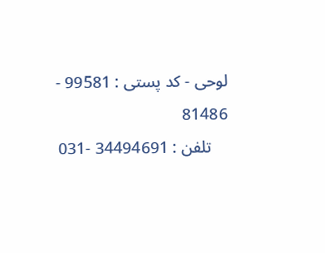لوحی - کد پستی : 99581 - 81486
    تلفن : 34494691 -031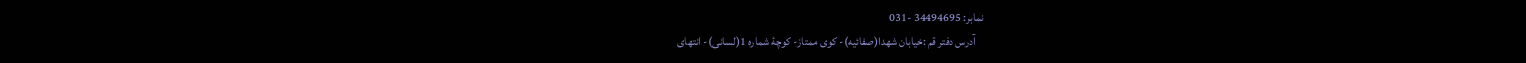نمابر: 34494695 -031
    آدرس دفتر قم :خیابان شهدا(صفائیه)- کوی ممتاز- کوچۀ شماره 1(لسانی)- انتهای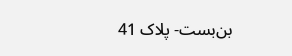بن‌بست- پلاک 41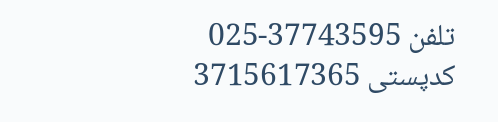تلفن 37743595-025 کدپستی 3715617365